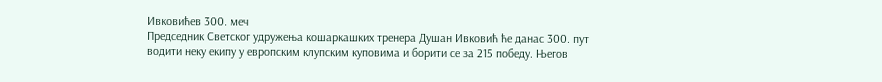Ивковићев 300. меч
Председник Светског удружења кошаркашких тренера Душан Ивковић ће данас 300. пут водити неку екипу у европским клупским куповима и борити се за 215 победу. Његов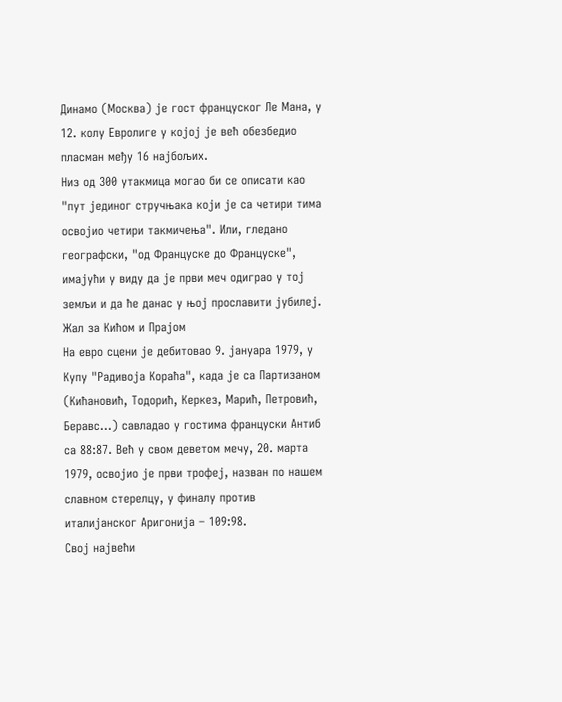Динамо (Москва) је гост француског Ле Мана, у 12. колу Евролиге у којој је већ обезбедио пласман међу 16 најбољих.
Низ од 300 утакмица могао би се описати као "пут јединог стручњака који је са четири тима освојио четири такмичења". Или, гледано географски, "од Француске до Француске", имајући у виду да је први меч одиграо у тој земљи и да ће данас у њој прославити јубилеј.
Жал за Кићом и Прајом
На евро сцени је дебитовао 9. јануара 1979, у Купу "Радивоја Кораћа", када је са Партизаном (Кићановић, Тодорић, Керкез, Марић, Петровић, Беравс...) савладао у гостима француски Антиб са 88:87. Већ у свом деветом мечу, 20. марта 1979, освојио је први трофеј, назван по нашем славном стерелцу, у финалу против италијанског Аригонија – 109:98.
Свој највећи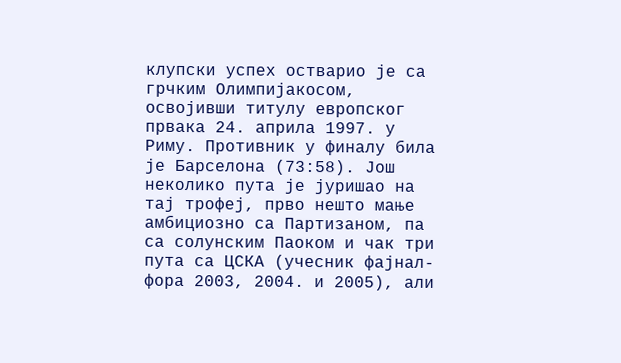клупски успех остварио је са грчким Олимпијакосом, освојивши титулу европског првака 24. априла 1997. у Риму. Противник у финалу била је Барселона (73:58). Још неколико пута је јуришао на тај трофеј, прво нешто мање амбициозно са Партизаном, па са солунским Паоком и чак три пута са ЦСКА (учесник фајнал-фора 2003, 2004. и 2005), али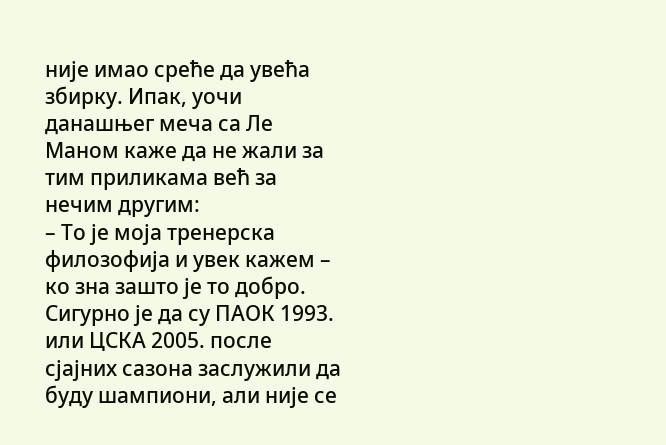није имао среће да увећа збирку. Ипак, уочи данашњег меча са Ле Маном каже да не жали за тим приликама већ за нечим другим:
– То је моја тренерска филозофија и увек кажем – ко зна зашто је то добро. Сигурно је да су ПАОК 1993. или ЦСКА 2005. после сјајних сазона заслужили да буду шампиони, али није се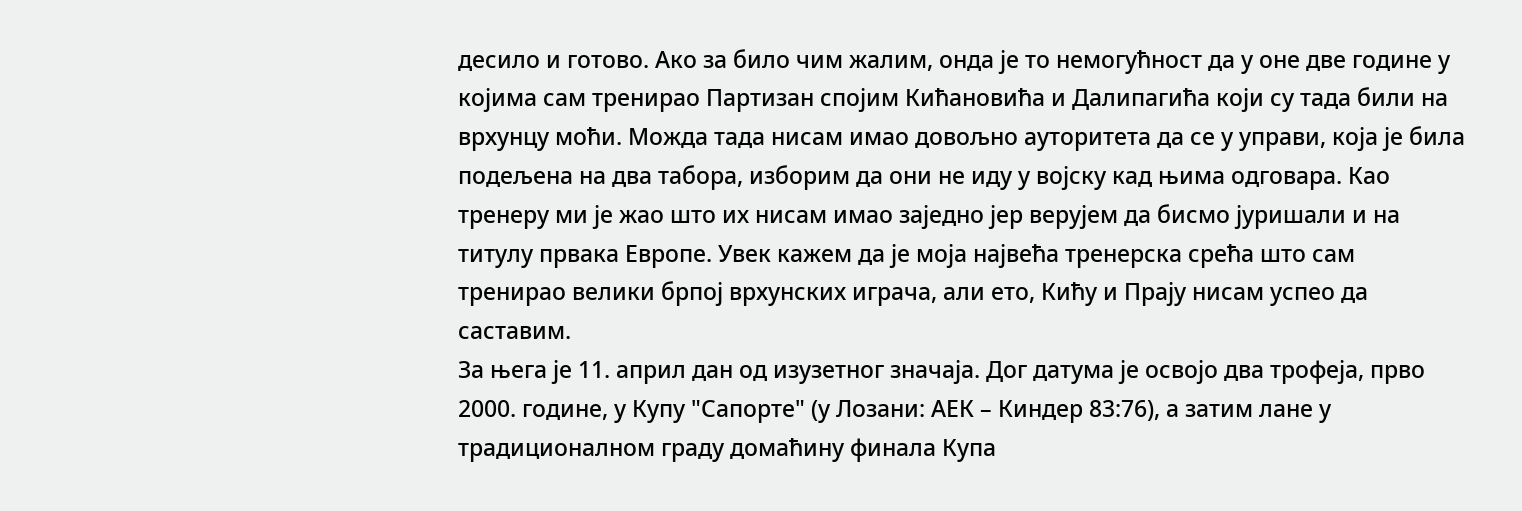десило и готово. Ако за било чим жалим, онда је то немогућност да у оне две године у којима сам тренирао Партизан спојим Кићановића и Далипагића који су тада били на врхунцу моћи. Можда тада нисам имао довољно ауторитета да се у управи, која је била подељена на два табора, изборим да они не иду у војску кад њима одговара. Као тренеру ми је жао што их нисам имао заједно јер верујем да бисмо јуришали и на титулу првака Европе. Увек кажем да је моја највећа тренерска срећа што сам тренирао велики брпој врхунских играча, али ето, Кићу и Прају нисам успео да саставим.
За њега је 11. април дан од изузетног значаја. Дог датума је освојо два трофеја, прво 2000. године, у Купу "Сапорте" (у Лозани: АЕК – Киндер 83:76), а затим лане у традиционалном граду домаћину финала Купа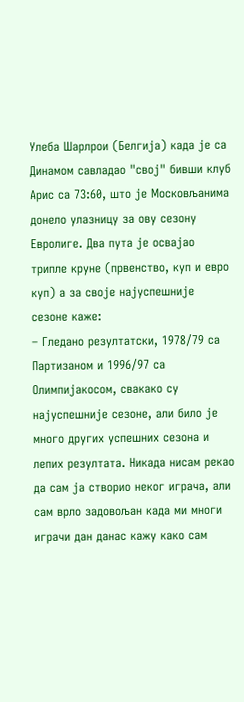Улеба Шарлрои (Белгија) када је са Динамом савладао "свој" бивши клуб Арис са 73:60, што је Московљанима донело улазницу за ову сезону Евролиге. Два пута је освајао трипле круне (првенство, куп и евро куп) а за своје најуспешније сезоне каже:
– Гледано резултатски, 1978/79 са Партизаном и 1996/97 са Олимпијакосом, свакако су најуспешније сезоне, али било је много других успешних сезона и лепих резултата. Никада нисам рекао да сам ја створио неког играча, али сам врло задовољан када ми многи играчи дан данас кажу како сам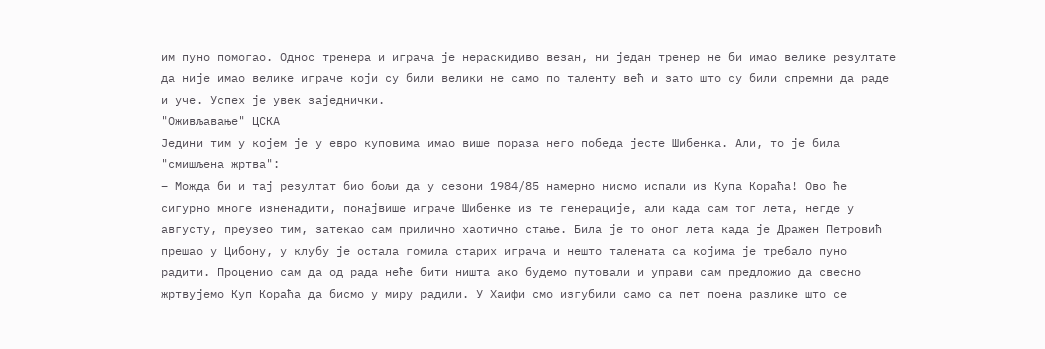им пуно помогао. Однос тренера и играча је нераскидиво везан, ни један тренер не би имао велике резултате да није имао велике играче који су били велики не само по таленту већ и зато што су били спремни да раде и уче. Успех је увек заједнички.
"Оживљавање" ЦСКА
Једини тим у којем је у евро куповима имао више пораза него победа јесте Шибенка. Али, то је била "смишљена жртва":
– Можда би и тај резултат био бољи да у сезони 1984/85 намерно нисмо испали из Купа Кораћа! Ово ће сигурно многе изненадити, понајвише играче Шибенке из те генерације, али када сам тог лета, негде у августу, преузео тим, затекао сам прилично хаотично стање. Била је то оног лета када је Дражен Петровић прешао у Цибону, у клубу је остала гомила старих играча и нешто талената са којима је требало пуно радити. Проценио сам да од рада неће бити ништа ако будемо путовали и управи сам предложио да свесно жртвујемо Куп Кораћа да бисмо у миру радили. У Хаифи смо изгубили само са пет поена разлике што се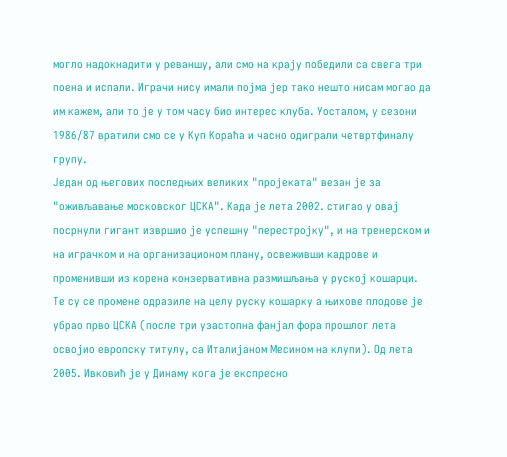могло надокнадити у реваншу, али смо на крају победили са свега три поена и испали. Играчи нису имали појма јер тако нешто нисам могао да им кажем, али то је у том часу био интерес клуба. Уосталом, у сезони 1986/87 вратили смо се у Куп Кораћа и часно одиграли четвртфиналу групу.
Један од његових последњих великих "пројеката" везан је за "оживљавање московског ЦСКА". Када је лета 2002. стигао у овај посрнули гигант извршио је успешну "перестројку", и на тренерском и на играчком и на организационом плану, освеживши кадрове и променивши из корена конзервативна размишљања у руској кошарци. Те су се промене одразиле на целу руску кошарку а њихове плодове је убрао прво ЦСКА (после три узастопна фанјал фора прошлог лета освојио европску титулу, са Италијаном Месином на клупи). Од лета 2005. Ивковић је у Динаму кога је експресно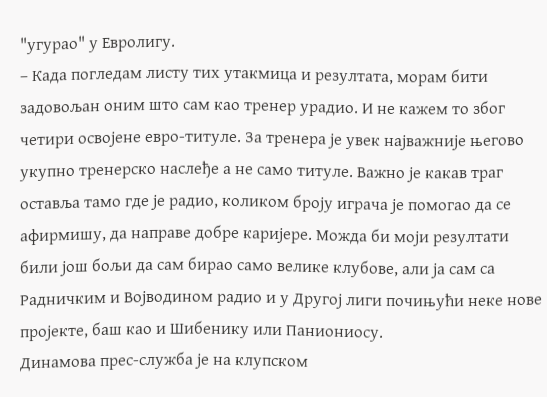"угурао" у Евролигу.
– Када погледам листу тих утакмица и резултата, морам бити задовољан оним што сам као тренер урадио. И не кажем то због четири освојене евро-титуле. За тренера је увек најважније његово укупно тренерско наслеђе а не само титуле. Важно је какав траг оставља тамо где је радио, коликом броју играча је помогао да се афирмишу, да направе добре каријере. Можда би моји резултати били још бољи да сам бирао само велике клубове, али ја сам са Радничким и Војводином радио и у Другој лиги почињући неке нове пројекте, баш као и Шибенику или Паниониосу.
Динамова прес-служба је на клупском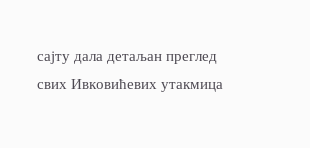сајту дала детаљан преглед свих Ивковићевих утакмица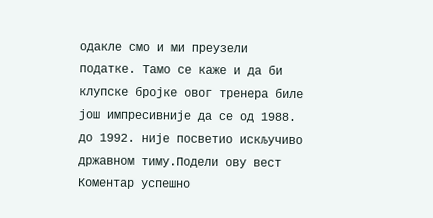одакле смо и ми преузели податке. Тамо се каже и да би клупске бројке овог тренера биле још импресивније да се од 1988. до 1992. није посветио искључиво државном тиму.Подели ову вест
Комeнтар успeшно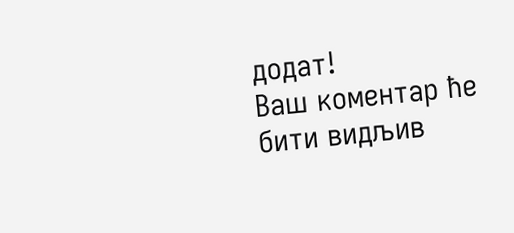додат!
Ваш комeнтар ћe бити видљив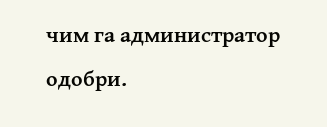чим га администратор одобри.